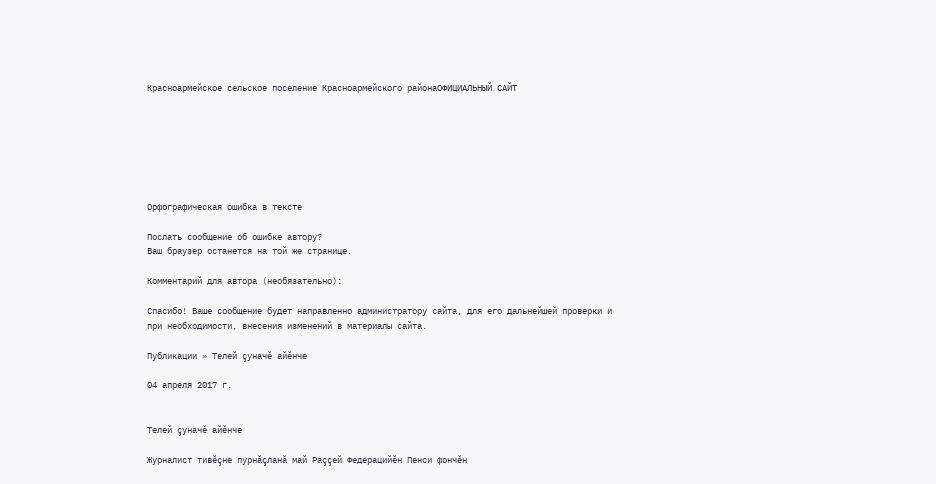Красноармейское сельское поселение Красноармейского районаОФИЦИАЛЬНЫЙ САЙТ







Орфографическая ошибка в тексте

Послать сообщение об ошибке автору?
Ваш браузер останется на той же странице.

Комментарий для автора (необязательно):

Спасибо! Ваше сообщение будет направленно администратору сайта, для его дальнейшей проверки и при необходимости, внесения изменений в материалы сайта.

Публикации » Телей çуначĕ айĕнче

04 апреля 2017 г.


Телей çуначĕ айĕнче

Журналист тивĕçне пурнăçланă май Раççей Федерацийĕн Пенси фончĕн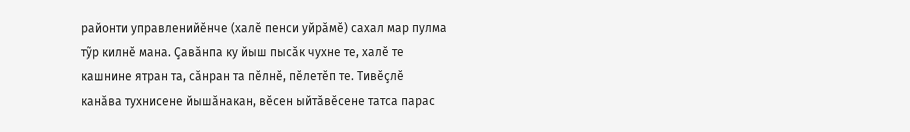районти управленийĕнче (халĕ пенси уйрăмĕ) сахал мар пулма тỹр килнĕ мана. Çавăнпа ку йыш пысăк чухне те, халĕ те кашнине ятран та, сăнран та пĕлнĕ, пĕлетĕп те. Тивĕçлĕ канăва тухнисене йышăнакан, вĕсен ыйтăвĕсене татса парас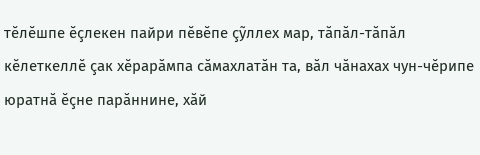тĕлĕшпе ĕçлекен пайри пĕвĕпе çỹллех мар, тăпăл-тăпăл кĕлеткеллĕ çак хĕрарăмпа сăмахлатăн та, вăл чăнахах чун-чĕрипе юратнă ĕçне парăннине, хăй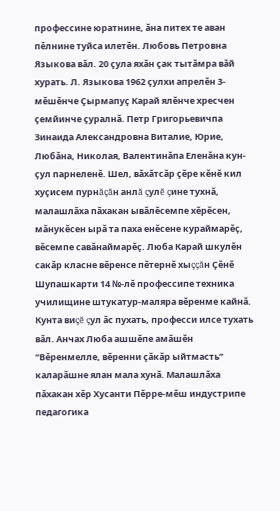профессине юратнине, ăна питех те аван пĕлнине туйса илетĕн. Любовь Петровна Языкова вăл. 20 çула яхăн çак тытăмра вăй хурать. Л. Языкова 1962 çулхи апрелĕн 3-мĕшĕнче Çырмапуç Карай ялĕнче хресчен çемйинче çуралнă. Петр Григорьевичпа Зинаида Александровна Виталие, Юрие, Любăна, Николая, Валентинăпа Еленăна кун-çул парнеленĕ. Шел, вăхăтсăр çĕре кĕнĕ кил хуçисем пурнăçăн анлă çулĕ çине тухнă, малашлăха пăхакан ывăлĕсемпе хĕрĕсен, мăнукĕсен ырă та паха енĕсене кураймарĕç, вĕсемпе савăнаймарĕç. Люба Карай шкулĕн сакăр класне вĕренсе пĕтернĕ хыççăн Çĕнĕ Шупашкарти 14 №-лĕ профессипе техника училищине штукатур-маляра вĕренме кайнă. Кунта виçĕ çул ăс пухать, професси илсе тухать вăл. Анчах Люба ашшĕпе амăшĕн “Вĕренмелле, вĕренни çăкăр ыйтмасть” каларăшне ялан мала хунă. Малашлăха пăхакан хĕр Хусанти Пĕрре-мĕш индустрипе педагогика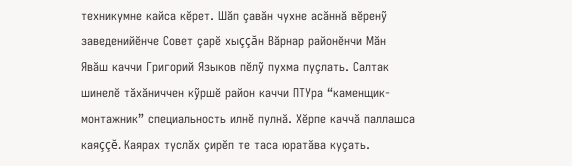техникумне кайса кĕрет. Шăп çавăн чухне асăннă вĕренỹ заведенийĕнче Совет çарĕ хыççăн Вăрнар районĕнчи Мăн Явăш каччи Григорий Языков пĕлỹ пухма пуçлать. Салтак шинелĕ тăхăниччен кỹршĕ район каччи ПТУра “каменщик-монтажник” специальность илнĕ пулнă. Хĕрпе каччă паллашса каяççĕ. Каярах туслăх çирĕп те таса юратăва куçать.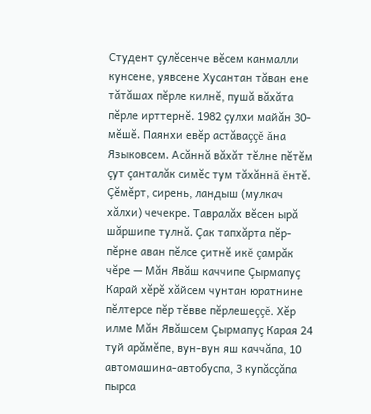Студент çулĕсенче вĕсем канмалли кунсене, уявсене Хусантан тăван ене тăтăшах пĕрле килнĕ, пушă вăхăта пĕрле ирттернĕ. 1982 çулхи майăн 30-мĕшĕ. Паянхи евĕр астăваççĕ ăна Языковсем. Асăннă вăхăт тĕлне пĕтĕм çут çанталăк симĕс тум тăхăннă ĕнтĕ. Çĕмĕрт, сирень, ландыш (мулкач хăлхи) чечекре. Тавралăх вĕсен ырă шăршипе тулнă. Çак тапхăрта пĕр-пĕрне аван пĕлсе çитнĕ икĕ çамрăк чĕре — Мăн Явăш каччипе Çырмапуç Карай хĕрĕ хăйсем чунтан юратнине пĕлтерсе пĕр тĕвве пĕрлешеççĕ. Хĕр илме Мăн Явăшсем Çырмапуç Карая 24 туй арăмĕпе, вун-вун яш каччăпа, 10 автомашина-автобуспа, 3 купăсçăпа пырса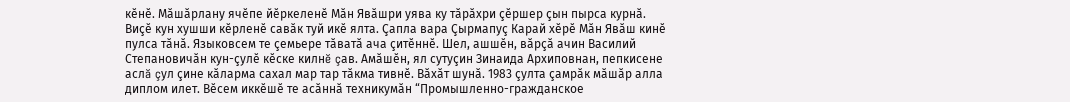кĕнĕ. Мăшăрлану ячĕпе йĕркеленĕ Мăн Явăшри уява ку тăрăхри çĕршер çын пырса курнă. Виçĕ кун хушши кĕрленĕ савăк туй икĕ ялта. Çапла вара Çырмапуç Карай хĕрĕ Мăн Явăш кинĕ пулса тăнă. Языковсем те çемьере тăватă ача çитĕннĕ. Шел, ашшĕн, вăрçă ачин Василий Степановичăн кун-çулĕ кĕске килнĕ çав. Амăшĕн, ял сутуçин Зинаида Архиповнан, пепкисене аслă çул çине кăларма сахал мар тар тăкма тивнĕ. Вăхăт шунă. 1983 çулта çамрăк мăшăр алла диплом илет. Вĕсем иккĕшĕ те асăннă техникумăн “Промышленно-гражданское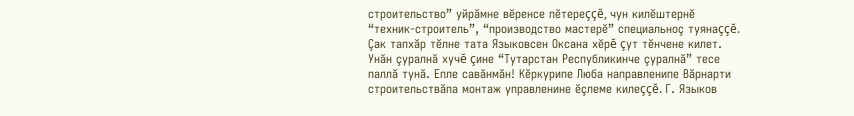строительство” уйрăмне вĕренсе пĕтереççĕ, чун килĕштернĕ “техник-строитель”, “производство мастерĕ” специальноç туянаççĕ. Çак тапхăр тĕлне тата Языковсен Оксана хĕрĕ çут тĕнчене килет. Унăн çуралнă хучĕ çине “Тутарстан Республикинче çуралнă” тесе паллă тунă. Епле савăнмăн! Кĕркурипе Люба направленипе Вăрнарти строительствăпа монтаж управленине ĕçлеме килеççĕ. Г. Языков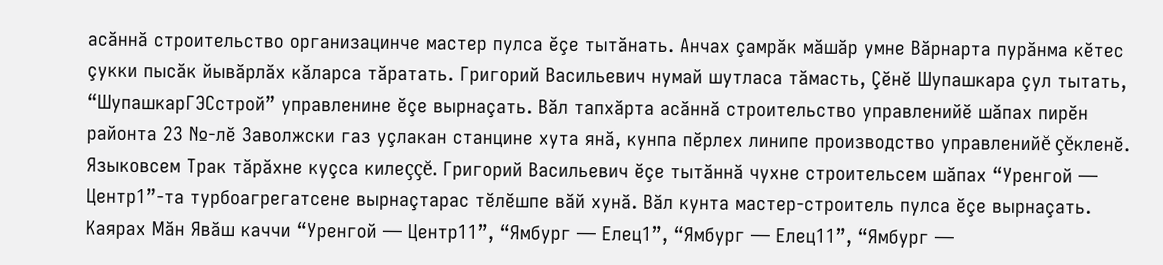асăннă строительство организацинче мастер пулса ĕçе тытăнать. Анчах çамрăк мăшăр умне Вăрнарта пурăнма кĕтес çукки пысăк йывăрлăх кăларса тăратать. Григорий Васильевич нумай шутласа тăмасть, Çĕнĕ Шупашкара çул тытать, “ШупашкарГЭСстрой” управленине ĕçе вырнаçать. Вăл тапхăрта асăннă строительство управленийĕ шăпах пирĕн районта 23 №-лĕ Заволжски газ уçлакан станцине хута янă, кунпа пĕрлех линипе производство управленийĕ çĕкленĕ. Языковсем Трак тăрăхне куçса килеççĕ. Григорий Васильевич ĕçе тытăннă чухне строительсем шăпах “Уренгой — Центр1”-та турбоагрегатсене вырнаçтарас тĕлĕшпе вăй хунă. Вăл кунта мастер-строитель пулса ĕçе вырнаçать. Каярах Мăн Явăш каччи “Уренгой — Центр11”, “Ямбург — Елец1”, “Ямбург — Елец11”, “Ямбург —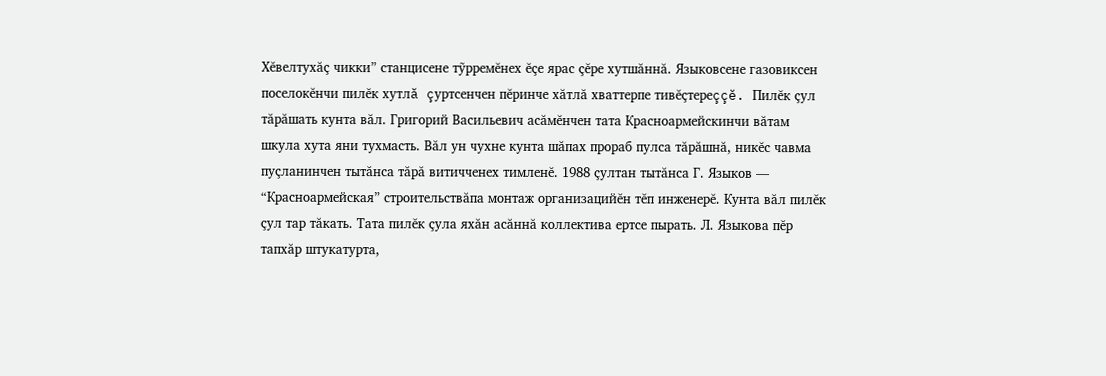Хĕвелтухăç чикки” станцисене тỹрремĕнех ĕçе ярас çĕре хутшăннă. Языковсене газовиксен поселокĕнчи пилĕк хутлă çуртсенчен пĕринче хăтлă хваттерпе тивĕçтереççĕ. Пилĕк çул тăрăшать кунта вăл. Григорий Васильевич асăмĕнчен тата Красноармейскинчи вăтам шкула хута яни тухмасть. Вăл ун чухне кунта шăпах прораб пулса тăрăшнă, никĕс чавма пуçланинчен тытăнса тăрă витичченех тимленĕ. 1988 çултан тытăнса Г. Языков — “Красноармейская” строительствăпа монтаж организацийĕн тĕп инженерĕ. Кунта вăл пилĕк çул тар тăкать. Тата пилĕк çула яхăн асăннă коллектива ертсе пырать. Л. Языкова пĕр тапхăр штукатурта,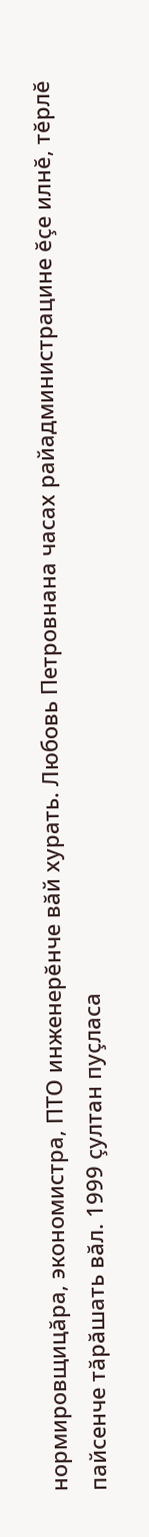нормировщицăра, экономистра, ПТО инженерĕнче вăй хурать. Любовь Петровнана часах райадминистрацине ĕçе илнĕ, тĕрлĕ пайсенче тăрăшать вăл. 1999 çултан пуçласа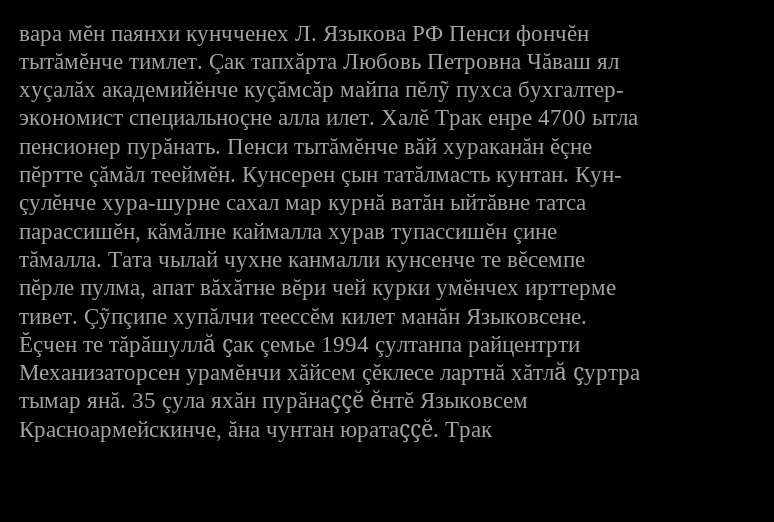вара мĕн паянхи кунчченех Л. Языкова РФ Пенси фончĕн тытăмĕнче тимлет. Çак тапхăрта Любовь Петровна Чăваш ял хуçалăх академийĕнче куçăмсăр майпа пĕлỹ пухса бухгалтер-экономист специальноçне алла илет. Халĕ Трак енре 4700 ытла пенсионер пурăнать. Пенси тытăмĕнче вăй хураканăн ĕçне пĕртте çăмăл тееймĕн. Кунсерен çын татăлмасть кунтан. Кун-çулĕнче хура-шурне сахал мар курнă ватăн ыйтăвне татса парассишĕн, кăмăлне каймалла хурав тупассишĕн çине тăмалла. Тата чылай чухне канмалли кунсенче те вĕсемпе пĕрле пулма, апат вăхăтне вĕри чей курки умĕнчех ирттерме тивет. Çỹпçипе хупăлчи теессĕм килет манăн Языковсене. Ĕçчен те тăрăшуллă çак çемье 1994 çултанпа райцентрти Механизаторсен урамĕнчи хăйсем çĕклесе лартнă хăтлă çуртра тымар янă. 35 çула яхăн пурăнаççĕ ĕнтĕ Языковсем Красноармейскинче, ăна чунтан юратаççĕ. Трак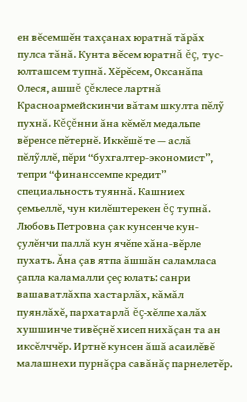ен вĕсемшĕн тахçанах юратнă тăрăх пулса тăнă. Кунта вĕсем юратнă ĕç, тус-юлташсем тупнă. Хĕрĕсем, Оксанăпа Олеся, ашшĕ çĕклесе лартнă Красноармейскинчи вăтам шкулта пĕлỹ пухнă. Кĕçĕнни ăна кĕмĕл медальпе вĕренсе пĕтернĕ. Иккĕшĕ те — аслă пĕлỹллĕ, пĕри “бухгалтер-экономист”, тепри “финанссемпе кредит” специальность туяннă. Кашниех çемьеллĕ, чун килĕштерекен ĕç тупнă. Любовь Петровна çак кунсенче кун-çулĕнчи паллă кун ячĕпе хăна-вĕрле пухать. Ăна çав ятпа ăшшăн саламласа çапла каламалли çеç юлать: санри вашаватлăхпа хастарлăх, кăмăл пуянлăхĕ, пархатарлă ĕç-хĕлпе халăх хушшинче тивĕçнĕ хисеп нихăçан та ан иксĕлччĕр. Иртнĕ кунсен ăшă асаилĕвĕ малашнехи пурнăçра савăнăç парнелетĕр.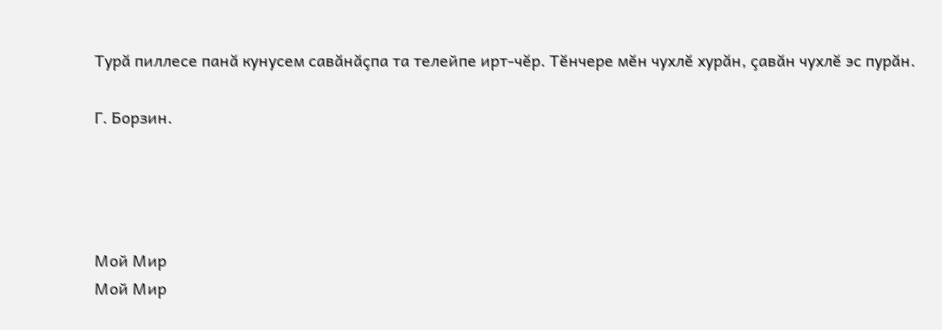Турă пиллесе панă кунусем савăнăçпа та телейпе ирт-чĕр. Тĕнчере мĕн чухлĕ хурăн, çавăн чухлĕ эс пурăн.

Г. Борзин.




Мой Мир
Мой Мир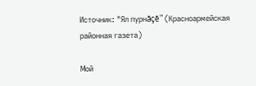Источник: "Ял пурнăçĕ" (Красноармейская районная газета)

Мой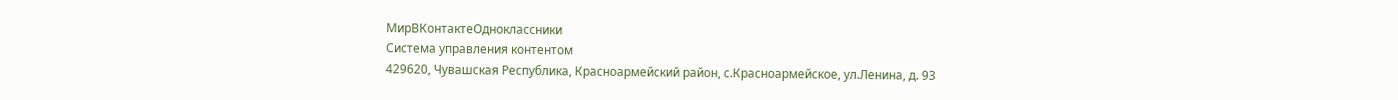МирВКонтактеОдноклассники
Система управления контентом
429620, Чувашская Республика, Красноармейский район, с.Красноармейское, ул.Ленина, д. 93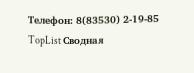Телефон: 8(83530) 2-19-85
TopList Сводная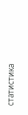статистика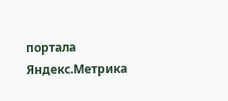портала Яндекс.Метрика